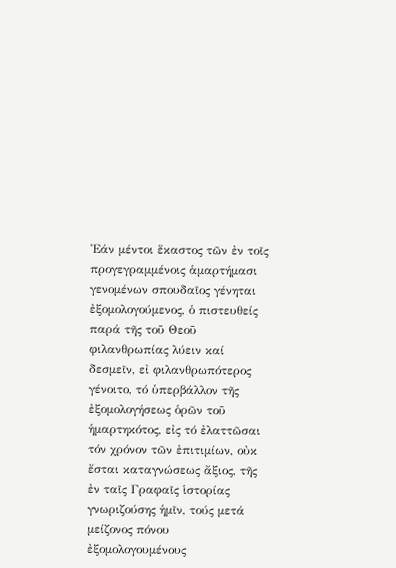Ἐάν μέντοι ἕκαστος τῶν ἐν τοῖς προγεγραμμένοις ἁμαρτήμασι γενομένων σπουδαῖος γένηται ἐξομολογούμενος, ὁ πιστευθείς παρά τῆς τοῦ Θεοῦ φιλανθρωπίας λύειν καί δεσμεῖν, εἰ φιλανθρωπότερος γένοιτο, τό ὑπερβάλλον τῆς ἐξομολογήσεως ὁρῶν τοῦ ἡμαρτηκότος, εἰς τό ἐλαττῶσαι τόν χρόνον τῶν ἐπιτιμίων, οὐκ ἔσται καταγνώσεως ἄξιος, τῆς ἐν ταῖς Γραφαῖς ἱστορίας γνωριζούσης ἡμῖν, τούς μετά μείζονος πόνου ἐξομολογουμένους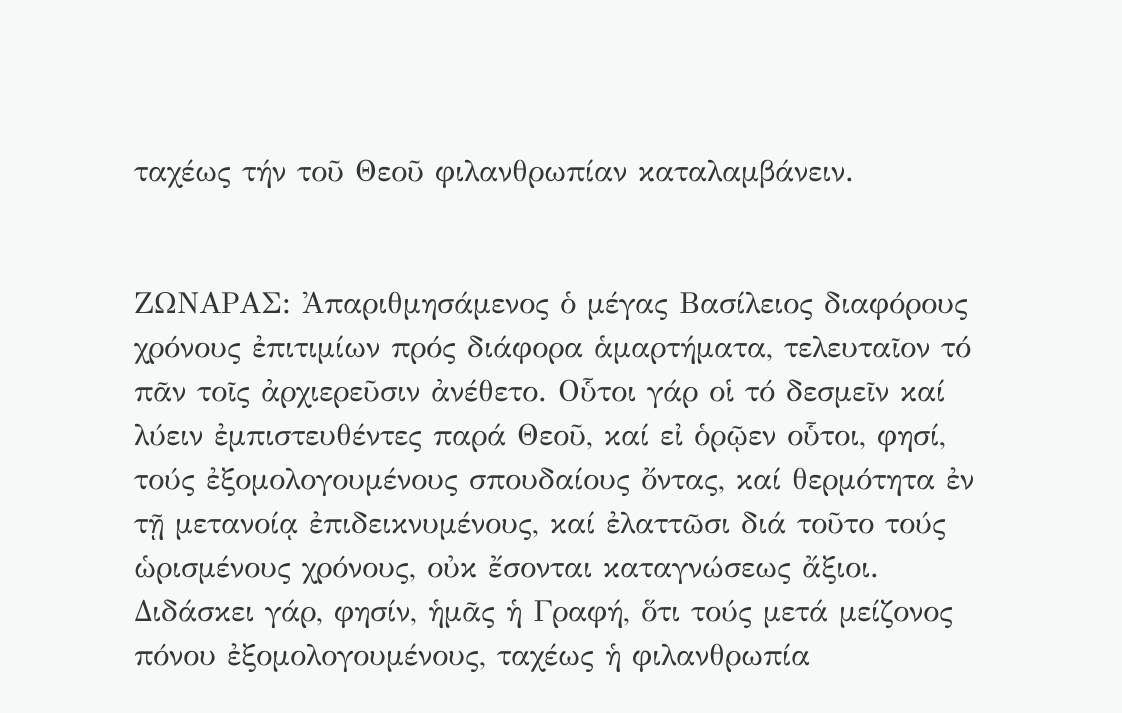ταχέως τήν τοῦ Θεοῦ φιλανθρωπίαν καταλαμβάνειν.


ΖΩΝΑΡΑΣ: Ἀπαριθμησάμενος ὁ μέγας Βασίλειος διαφόρους χρόνους ἐπιτιμίων πρός διάφορα ἁμαρτήματα, τελευταῖον τό πᾶν τοῖς ἀρχιερεῦσιν ἀνέθετο. Οὗτοι γάρ οἱ τό δεσμεῖν καί λύειν ἐμπιστευθέντες παρά Θεοῦ, καί εἰ ὁρῷεν οὗτοι, φησί, τούς ἐξομολογουμένους σπουδαίους ὄντας, καί θερμότητα ἐν τῇ μετανοίᾳ ἐπιδεικνυμένους, καί ἐλαττῶσι διά τοῦτο τούς ὡρισμένους χρόνους, οὐκ ἔσονται καταγνώσεως ἄξιοι. Διδάσκει γάρ, φησίν, ἡμᾶς ἡ Γραφή, ὅτι τούς μετά μείζονος πόνου ἐξομολογουμένους, ταχέως ἡ φιλανθρωπία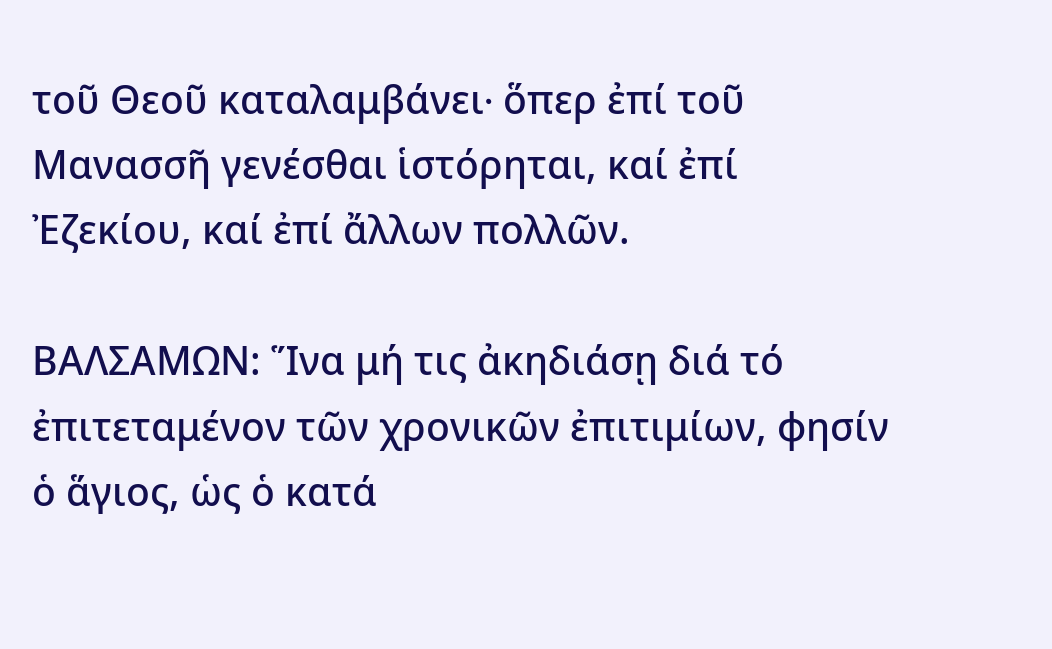τοῦ Θεοῦ καταλαμβάνει∙ ὅπερ ἐπί τοῦ Μανασσῆ γενέσθαι ἱστόρηται, καί ἐπί Ἐζεκίου, καί ἐπί ἄλλων πολλῶν.

ΒΑΛΣΑΜΩΝ: Ἵνα μή τις ἀκηδιάσῃ διά τό ἐπιτεταμένον τῶν χρονικῶν ἐπιτιμίων, φησίν ὁ ἅγιος, ὡς ὁ κατά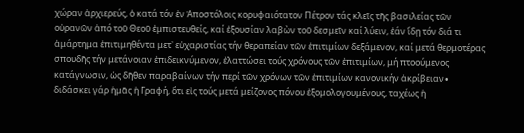χώραν ἀρχιερεύς, ὁ κατά τόν ἐν Ἀποστόλοις κορυφαιότατον Πέτρον τάς κλεῖς τῆς βασιλείας τῶν οὐρανῶν ἀπό τοῦ Θεοῦ ἐμπιστευθείς, καί ἐξουσίαν λαβὼν τοῦ δεσμεῖν καί λύειν, ἐάν ἴδῃ τόν διά τι ἁμάρτημα ἐπιτιμηθέντα μετ᾽ εὐχαριστίας τήν θεραπείαν τῶν ἐπιτιμίων δεξάμενον, καί μετά θερμοτέρας σπουδῆς τήν μετάνοιαν ἐπιδεικνύμενον, ἐλαττώσει τούς χρόνους τῶν ἐπιτιμίων, μή πτοούμενος κατάγνωσιν, ὡς δῆθεν παραβαίνων τήν περί τῶν χρόνων τῶν ἐπιτιμίων κανονικήν ἀκρίβειαν∙ διδάσκει γάρ ἡμᾶς ἡ Γραφή, ὅτι εἰς τούς μετά μείζονος πόνου ἐξομολογουμένους, ταχέως ἡ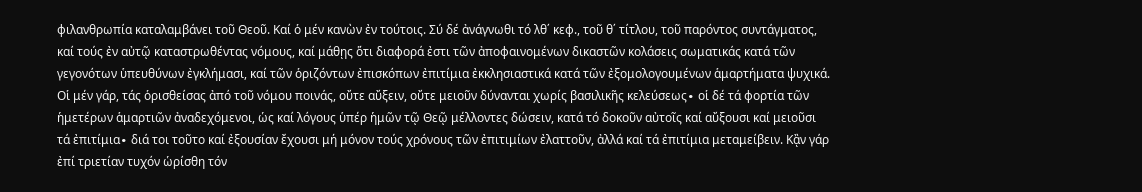φιλανθρωπία καταλαμβάνει τοῦ Θεοῦ. Καί ὁ μέν κανὼν ἐν τούτοις. Σύ δέ ἀνάγνωθι τό λθ΄ κεφ., τοῦ θ΄ τίτλου, τοῦ παρόντος συντάγματος, καί τούς ἐν αὐτῷ καταστρωθέντας νόμους, καί μάθῃς ὅτι διαφορά ἐστι τῶν ἀποφαινομένων δικαστῶν κολάσεις σωματικάς κατά τῶν γεγονότων ὑπευθύνων ἐγκλήμασι, καί τῶν ὁριζόντων ἐπισκόπων ἐπιτίμια ἐκκλησιαστικά κατά τῶν ἐξομολογουμένων ἁμαρτήματα ψυχικά. Οἱ μέν γάρ, τάς ὁρισθείσας ἀπό τοῦ νόμου ποινάς, οὔτε αὔξειν, οὔτε μειοῦν δύνανται χωρίς βασιλικῆς κελεύσεως∙ οἱ δέ τά φορτία τῶν ἡμετέρων ἁμαρτιῶν ἀναδεχόμενοι, ὡς καί λόγους ὑπέρ ἡμῶν τῷ Θεῷ μέλλοντες δώσειν, κατά τό δοκοῦν αὐτοῖς καί αὔξουσι καί μειοῦσι τά ἐπιτίμια∙ διά τοι τοῦτο καί ἐξουσίαν ἔχουσι μή μόνον τούς χρόνους τῶν ἐπιτιμίων ἐλαττοῦν, ἀλλά καί τά ἐπιτίμια μεταμείβειν. Κᾂν γάρ ἐπί τριετίαν τυχόν ὡρίσθη τόν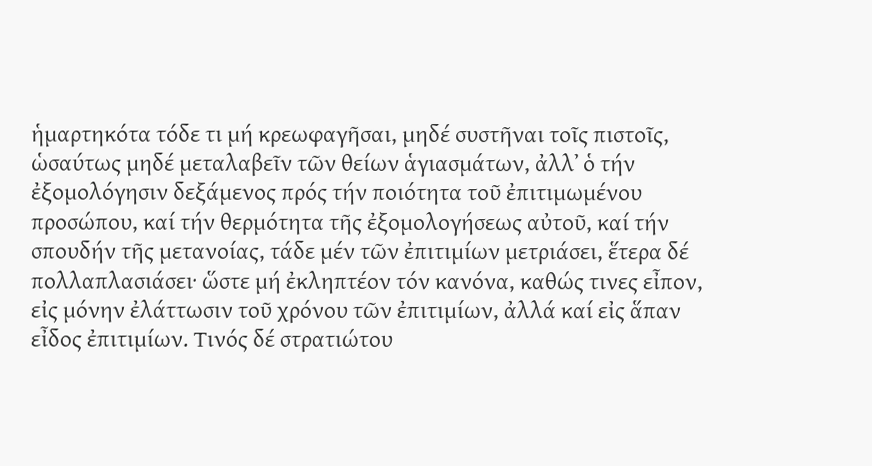ἡμαρτηκότα τόδε τι μή κρεωφαγῆσαι, μηδέ συστῆναι τοῖς πιστοῖς, ὡσαύτως μηδέ μεταλαβεῖν τῶν θείων ἁγιασμάτων, ἀλλ᾽ ὁ τήν ἐξομολόγησιν δεξάμενος πρός τήν ποιότητα τοῦ ἐπιτιμωμένου προσώπου, καί τήν θερμότητα τῆς ἐξομολογήσεως αὐτοῦ, καί τήν σπουδήν τῆς μετανοίας, τάδε μέν τῶν ἐπιτιμίων μετριάσει, ἕτερα δέ πολλαπλασιάσει∙ ὥστε μή ἐκληπτέον τόν κανόνα, καθώς τινες εἶπον, εἰς μόνην ἐλάττωσιν τοῦ χρόνου τῶν ἐπιτιμίων, ἀλλά καί εἰς ἅπαν εἶδος ἐπιτιμίων. Τινός δέ στρατιώτου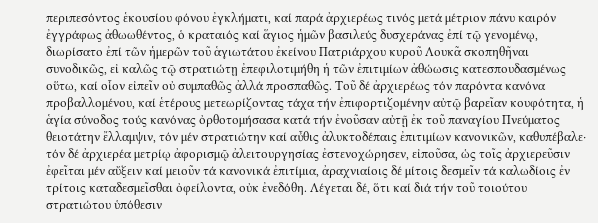περιπεσόντος ἑκουσίου φόνου ἐγκλήματι, καί παρά ἀρχιερέως τινός μετά μέτριον πάνυ καιρόν ἐγγράφως ἀθωωθέντος, ὁ κραταιός καί ἅγιος ἡμῶν βασιλεύς δυσχεράνας ἐπί τῷ γενομένῳ, διωρίσατο ἐπί τῶν ἡμερῶν τοῦ ἁγιωτάτου ἐκείνου Πατριάρχου κυροῦ Λουκᾶ σκοπηθῆναι συνοδικῶς, εἰ καλῶς τῷ στρατιώτῃ ἐπεφιλοτιμήθη ἡ τῶν ἐπιτιμίων ἀθώωσις κατεσπουδασμένως οὕτω, καί οἷον εἰπεῖν οὐ συμπαθῶς ἀλλά προσπαθῶς. Τοῦ δέ ἀρχιερέως τόν παρόντα κανόνα προβαλλομένου, καί ἑτέρους μετεωρίζοντας τάχα τήν ἐπιφορτιζομένην αὐτῷ βαρεῖαν κουφότητα, ἡ ἁγία σύνοδος τούς κανόνας ὀρθοτομήσασα κατά τήν ἐνοῦσαν αὐτῇ ἐκ τοῦ παναγίου Πνεύματος θειοτάτην ἔλλαμψιν, τόν μέν στρατιώτην καί αὖθις ἀλυκτοδέπαις ἐπιτιμίων κανονικῶν, καθυπέβαλε∙ τόν δέ ἀρχιερέα μετρίῳ ἀφορισμῷ ἀλειτουργησίας ἐστενοχώρησεν, εἰποῦσα, ὡς τοῖς ἀρχιερεῦσιν ἐφεῖται μέν αὔξειν καί μειοῦν τά κανονικά ἐπιτίμια, ἀραχνιαίοις δέ μίτοις δεσμεῖν τά καλωδίοις ἐν τρίτοις καταδεσμεῖσθαι ὀφείλοντα, οὐκ ἐνεδόθη. Λέγεται δέ, ὅτι καί διά τήν τοῦ τοιούτου στρατιώτου ὑπόθεσιν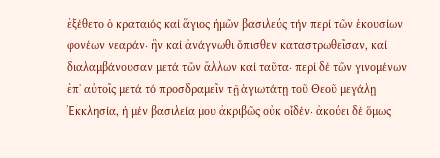ἐξέθετο ὁ κραταιός καί ἅγιος ἡμῶν βασιλεύς τήν περί τῶν ἑκουσίων φονέων νεαράν∙ ἣν καί ἀνάγνωθι ὄπισθεν καταστρωθεῖσαν, καί διαλαμβάνουσαν μετά τῶν ἄλλων καί ταῦτα∙ περί δέ τῶν γινομένων ἐπ᾽ αὐτοῖς μετά τό προσδραμεῖν τῇ ἁγιωτάτῃ τοῦ Θεοῦ μεγάλῃ Ἐκκλησία, ἡ μέν βασιλεία μου ἀκριβῶς οὐκ οἶδέν∙ ἀκούει δέ ὅμως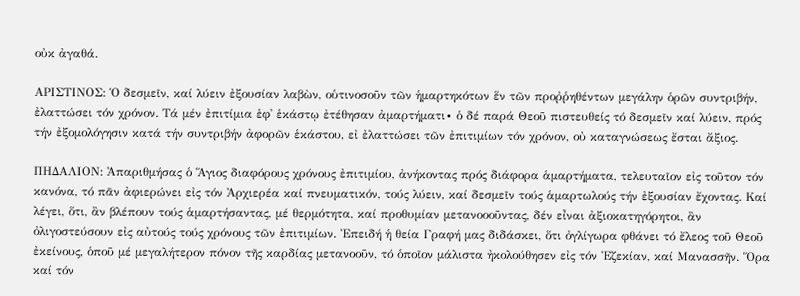οὐκ ἀγαθά.

ΑΡΙΣΤΙΝΟΣ: Ὁ δεσμεῖν, καί λύειν ἐξουσίαν λαβὼν, οὑτινοσοῦν τῶν ἡμαρτηκότων ἕν τῶν προῤῥηθέντων μεγάλην ὁρῶν συντριβήν, ἐλαττώσει τόν χρόνον. Τά μέν ἐπιτίμια ἐφ᾽ ἑκάστῳ ἐτέθησαν ἀμαρτήματι∙ ὁ δέ παρά Θεοῦ πιστευθείς τό δεσμεῖν καί λύειν, πρός τήν ἐξομολόγησιν κατά τήν συντριβήν ἀφορῶν ἑκάστου, εἰ ἐλαττώσει τῶν ἐπιτιμίων τόν χρόνον, οὐ καταγνώσεως ἔσται ἄξιος.

ΠΗΔΑΛΙΟΝ: Ἀπαριθμήσας ὁ Ἅγιος διαφόρους χρόνους ἐπιτιμίου, ἀνήκοντας πρός διάφορα ἁμαρτήματα, τελευταῖον εἰς τοῦτον τόν κανόνα, τό πᾶν ἀφιερώνει εἰς τόν Ἀρχιερέα καί πνευματικόν, τούς λύειν, καί δεσμεῖν τούς ἁμαρτωλούς τήν ἐξουσίαν ἔχοντας. Καί λέγει, ὅτι, ἂν βλέπουν τούς ἁμαρτήσαντας, μέ θερμότητα, καί προθυμίαν μετανοοοῦντας, δέν εἶναι ἀξιοκατηγόρητοι, ἂν ὀλιγοστεύσουν εἰς αὐτούς τούς χρόνους τῶν ἐπιτιμίων. Ἐπειδή ἡ θεία Γραφή μας διδάσκει, ὅτι ὀγλίγωρα φθάνει τό ἔλεος τοῦ Θεοῦ ἐκείνους, ὁποῦ μέ μεγαλήτερον πόνον τῆς καρδίας μετανοοῦν, τό ὁποῖον μάλιστα ἠκολούθησεν εἰς τόν Ἐζεκίαν, καί Μανασσῆν. Ὅρα καί τόν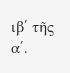ιβ΄ τῆς α΄.